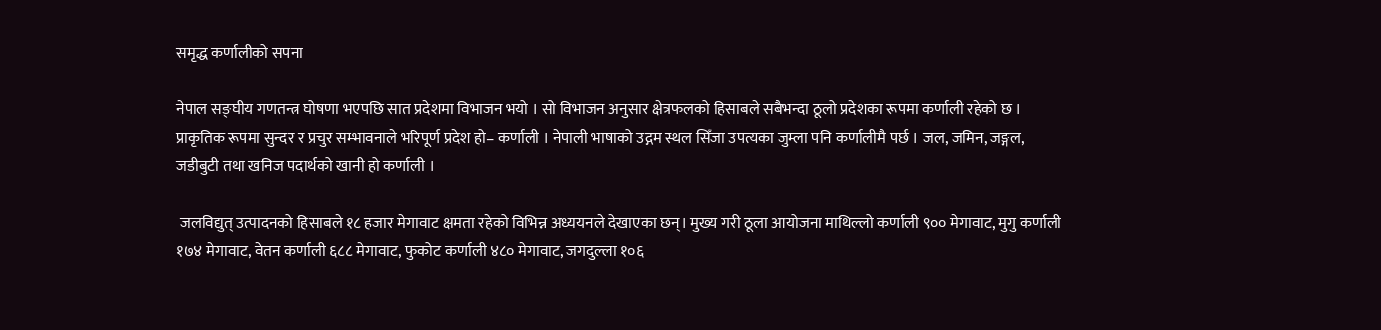समृद्ध कर्णालीको सपना

नेपाल सङ्घीय गणतन्त्र घोषणा भएपछि सात प्रदेशमा विभाजन भयो । सो विभाजन अनुसार क्षेत्रफलको हिसाबले सबैभन्दा ठूलो प्रदेशका रूपमा कर्णाली रहेको छ । प्राकृतिक रूपमा सुन्दर र प्रचुर सम्भावनाले भरिपूर्ण प्रदेश हो– कर्णाली । नेपाली भाषाको उद्गम स्थल सिँजा उपत्यका जुम्ला पनि कर्णालीमै पर्छ । जल, जमिन, जङ्गल, जडीबुटी तथा खनिज पदार्थको खानी हो कर्णाली ।

 जलविद्युत् उत्पादनको हिसाबले १८ हजार मेगावाट क्षमता रहेको विभिन्न अध्ययनले देखाएका छन्। मुख्य गरी ठूला आयोजना माथिल्लो कर्णाली ९०० मेगावाट, मुगु कर्णाली १७४ मेगावाट, वेतन कर्णाली ६८८ मेगावाट, फुकोट कर्णाली ४८० मेगावाट, जगदुल्ला १०६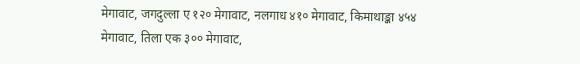मेगावाट, जगदुल्ला ए १२० मेगावाट, नलगाध ४१० मेगावाट, किमाथाङ्का ४५४ मेगावाट, तिला एक ३०० मेगावाट,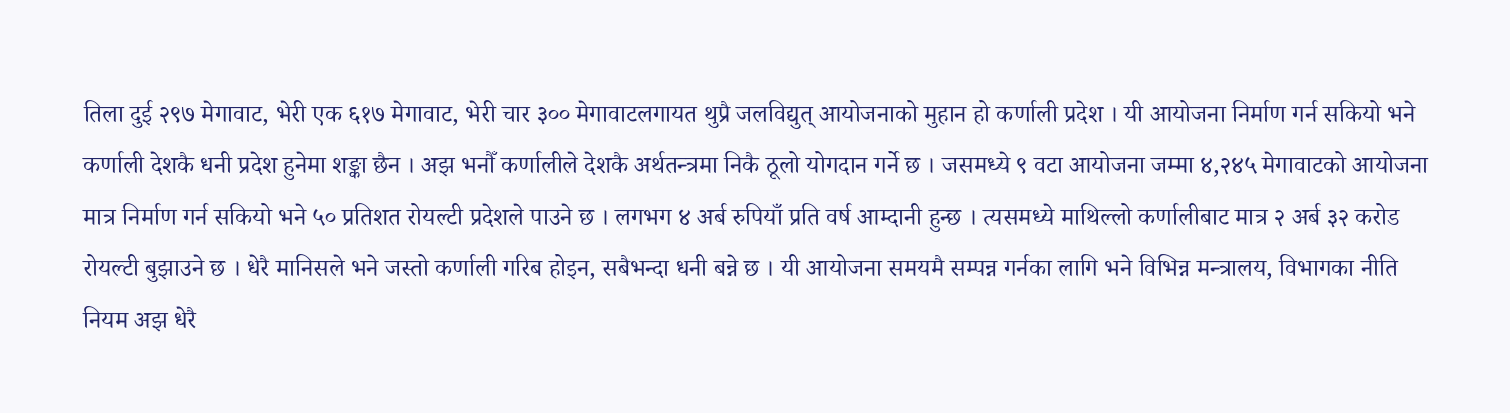तिला दुई २९७ मेगावाट, भेरी एक ६१७ मेगावाट, भेरी चार ३०० मेगावाटलगायत थुप्रै जलविद्युत् आयोजनाको मुहान हो कर्णाली प्रदेश । यी आयोजना निर्माण गर्न सकियो भने कर्णाली देशकै धनी प्रदेश हुनेमा शङ्का छैन । अझ भनौँ कर्णालीले देशकै अर्थतन्त्रमा निकै ठूलो योगदान गर्ने छ । जसमध्ये ९ वटा आयोजना जम्मा ४,२४५ मेगावाटको आयोजना मात्र निर्माण गर्न सकियो भने ५० प्रतिशत रोयल्टी प्रदेशले पाउने छ । लगभग ४ अर्ब रुपियाँ प्रति वर्ष आम्दानी हुन्छ । त्यसमध्ये माथिल्लो कर्णालीबाट मात्र २ अर्ब ३२ करोड रोयल्टी बुझाउने छ । धेरै मानिसले भने जस्तो कर्णाली गरिब होइन, सबैभन्दा धनी बन्ने छ । यी आयोजना समयमै सम्पन्न गर्नका लागि भने विभिन्न मन्त्रालय, विभागका नीति नियम अझ धेरै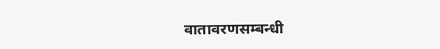वातावरणसम्बन्धी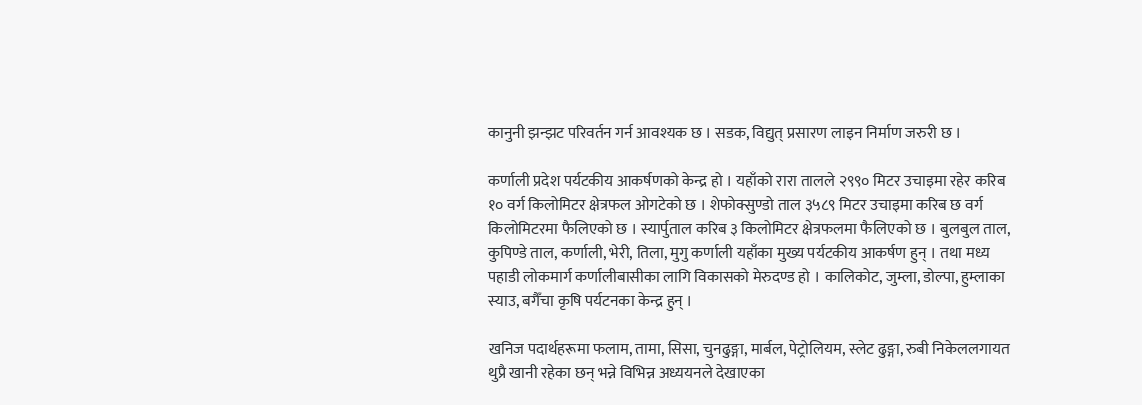कानुनी झन्झट परिवर्तन गर्न आवश्यक छ । सडक, विद्युत् प्रसारण लाइन निर्माण जरुरी छ ।

कर्णाली प्रदेश पर्यटकीय आकर्षणको केन्द्र हो । यहाँको रारा तालले २९९० मिटर उचाइमा रहेर करिब १० वर्ग किलोमिटर क्षेत्रफल ओगटेको छ । शेफोक्सुण्डो ताल ३५८९ मिटर उचाइमा करिब छ वर्ग किलोमिटरमा फैलिएको छ । स्यार्पुताल करिब ३ किलोमिटर क्षेत्रफलमा फैलिएको छ । बुलबुल ताल, कुपिण्डे ताल, कर्णाली, भेरी, तिला, मुगु कर्णाली यहाँका मुख्य पर्यटकीय आकर्षण हुन् । तथा मध्य पहाडी लोकमार्ग कर्णालीबासीका लागि विकासको मेरुदण्ड हो । कालिकोट, जुम्ला, डोल्पा, हुम्लाका स्याउ, बगैँचा कृषि पर्यटनका केन्द्र हुन् ।

खनिज पदार्थहरूमा फलाम, तामा, सिसा, चुनढुङ्गा, मार्बल, पेट्रोलियम, स्लेट ढुङ्गा, रुबी निकेललगायत थुप्रै खानी रहेका छन् भन्ने विभिन्न अध्ययनले देखाएका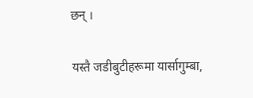छन् ।

यस्तै जडीबुटीहरूमा यार्सागुम्बा,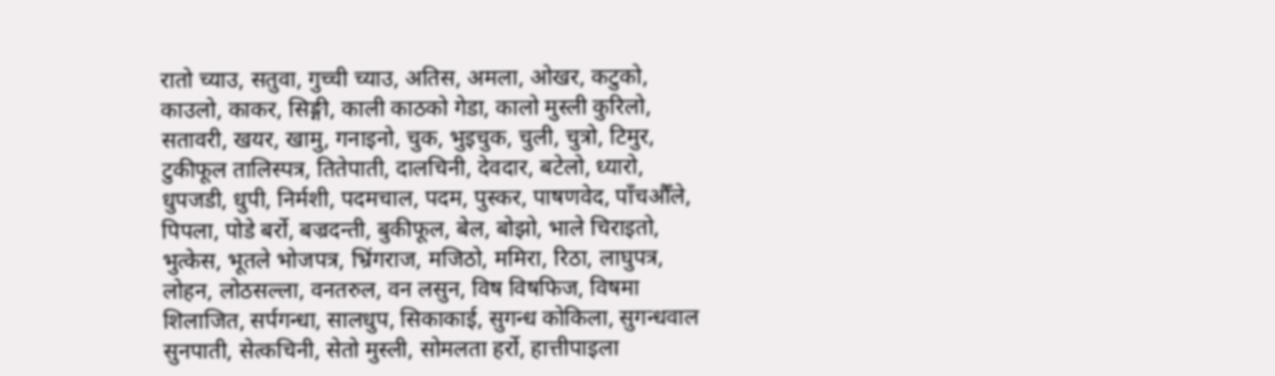रातो च्याउ, सतुवा, गुच्ची च्याउ, अतिस, अमला, ओखर, कटुको, काउलो, काकर, सिङ्गी, काली काठको गेडा, कालो मुस्ली कुरिलो, सतावरी, खयर, खामु, गनाइनो, चुक, भुइचुक, चुली, चुत्रो, टिमुर, टुकीफूल तालिस्पत्र, तितेपाती, दालचिनी, देवदार, बटेलो, ध्यारो, धुपजडी, धुपी, निर्मशी, पदमचाल, पदम, पुस्कर, पाषणवेद, पाँचऔँले, पिपला, पोडे बर्रो, बज्रदन्ती, बुकीफूल, बेल, बोझो, भाले चिराइतो, भुत्केस, भूतले भोजपत्र, भ्रिंगराज, मजिठो, ममिरा, रिठा, लाघुपत्र, लोहन, लोठसल्ला, वनतरुल, वन लसुन, विष विषफिज, विषमा शिलाजित, सर्पगन्धा, सालधुप, सिकाकाई, सुगन्ध कोकिला, सुगन्धवाल सुनपाती, सेत्कचिनी, सेतो मुस्ली, सोमलता हर्रो, हात्तीपाइला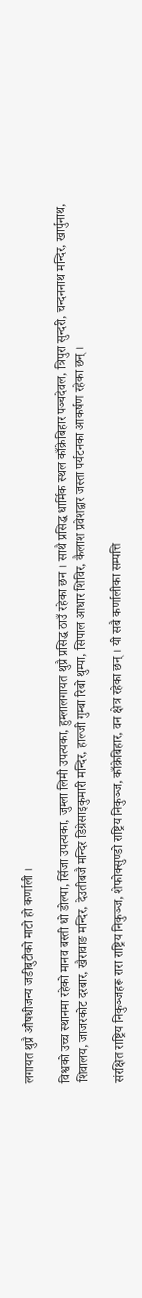लगायत थुप्रै औषधीजन्य जडीबुटीको माटो हो कर्णाली ।

विश्वको उच्च स्थानमा रहेको मानव बस्ती धो डोल्पा, सिँजा उपत्यका, जुम्ला लिमी उपत्यका, हुम्लालगायत थुप्रै प्रसिद्ध ठाउँ रहेका छन । साथै प्रसिद्ध धार्मिक स्थल काँक्रेबिहार पञ्चदेवल, त्रिपुरा सुन्दरी, चन्दननाथ मन्दिर, खार्पुनाथ, शिवालय, जाजरकोट दरबार, खैरावाङ मन्दिर, देउतीबजै मन्दिर डिग्रेसाइकुमारी मन्दिर, हाल्जी गुम्बा रिबो थुम्पा, सिपाल आधार शिविर, कैलाश प्रवेशद्वार जस्ता पर्यटनका आकर्षण रहेका छन् ।

संरक्षित राष्ट्रिय निकुञ्जहरू रारा राष्ट्रिय निकुञ्ज, शेफोक्सुण्डो राष्ट्रिय निकुञ्ज, काँक्रेबिहार, वन क्षेत्र रहेका छन् । यी सबै कर्णालीका सम्पत्ति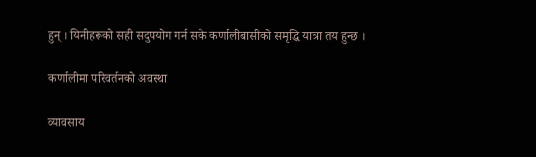हुन् । यिनीहरूको सही सदुपयोग गर्न सके कर्णालीबासीको समृद्धि यात्रा तय हुन्छ ।

कर्णालीमा परिवर्तनको अवस्था

व्यावसाय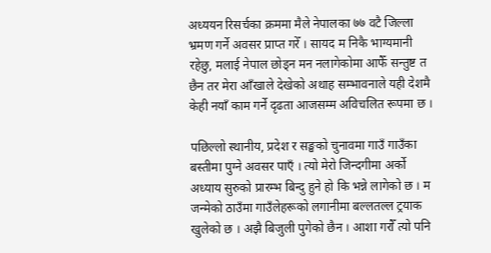अध्ययन रिसर्चका क्रममा मैले नेपालका ७७ वटै जिल्ला भ्रमण गर्ने अवसर प्राप्त गरेँ । सायद म निकै भाग्यमानी रहेछु, मलाई नेपाल छोड्न मन नलागेकोमा आफैँ सन्तुष्ट त छैन तर मेरा आँखाले देखेको अथाह सम्भावनाले यही देशमै केही नयाँ काम गर्ने दृढता आजसम्म अविचलित रूपमा छ ।

पछिल्लो स्थानीय, प्रदेश र सङ्घको चुनावमा गाउँ गाउँका बस्तीमा पुग्ने अवसर पाएँ । त्यो मेरो जिन्दगीमा अर्को अध्याय सुरुको प्रारम्भ बिन्दु हुने हो कि भन्ने लागेको छ । म जन्मेको ठाउँमा गाउँलेहरूको लगानीमा बल्लतल्ल ट्रयाक खुलेको छ । अझै बिजुली पुगेको छैन । आशा गरौँ त्यो पनि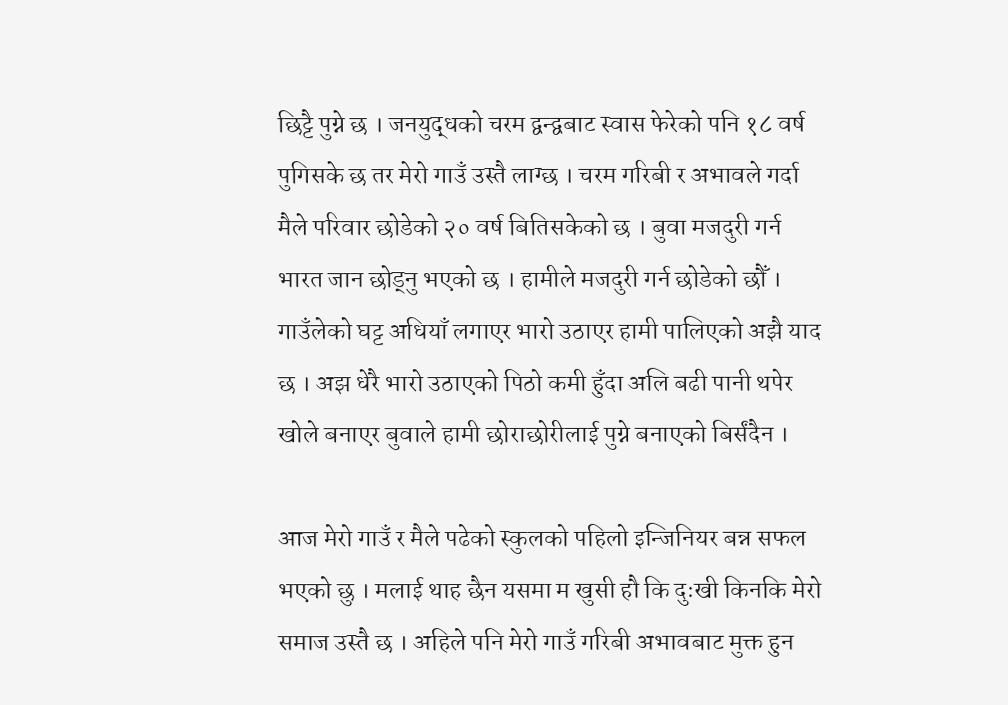छिट्टै पुग्ने छ । जनयुद्धको चरम द्वन्द्वबाट स्वास फेरेको पनि १८ वर्ष पुगिसके छ तर मेरो गाउँ उस्तै लाग्छ । चरम गरिबी र अभावले गर्दा मैले परिवार छोडेको २० वर्ष बितिसकेको छ । बुवा मजदुरी गर्न भारत जान छोड्नु भएको छ । हामीले मजदुरी गर्न छोडेको छौँ । गाउँलेको घट्ट अधियाँ लगाएर भारो उठाएर हामी पालिएको अझै याद छ । अझ धेरै भारो उठाएको पिठो कमी हुँदा अलि बढी पानी थपेर खोले बनाएर बुवाले हामी छोराछोरीलाई पुग्ने बनाएको बिर्संदैन ।

आज मेरो गाउँ र मैले पढेको स्कुलको पहिलो इन्जिनियर बन्न सफल भएको छु । मलाई थाह छैन यसमा म खुसी हौ कि दुःखी किनकि मेरो समाज उस्तै छ । अहिले पनि मेरो गाउँ गरिबी अभावबाट मुक्त हुन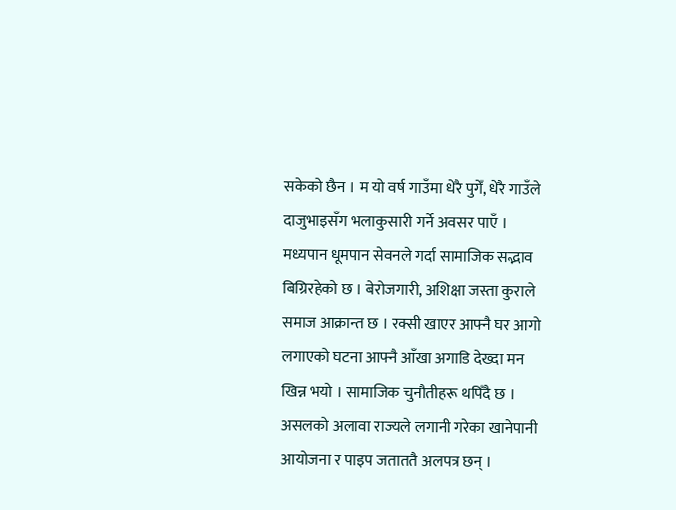सकेको छैन । म यो वर्ष गाउँमा धेरै पुगेँ, धेरै गाउँले दाजुभाइसँग भलाकुसारी गर्ने अवसर पाएँ । मध्यपान धूमपान सेवनले गर्दा सामाजिक सद्भाव बिग्रिरहेको छ । बेरोजगारी, अशिक्षा जस्ता कुराले समाज आक्रान्त छ । रक्सी खाएर आफ्नै घर आगो लगाएको घटना आफ्नै आँखा अगाडि देख्दा मन खिन्न भयो । सामाजिक चुनौतीहरू थपिँदै छ । असलको अलावा राज्यले लगानी गरेका खानेपानी आयोजना र पाइप जताततै अलपत्र छन् ।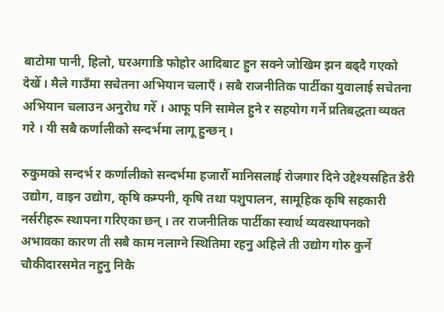बाटोमा पानी, हिलो, घरअगाडि फोहोर आदिबाट हुन सक्ने जोखिम झन बढ्दै गएको देखेँ । मैले गाउँमा सचेतना अभियान चलाएँ । सबै राजनीतिक पार्टीका युवालाई सचेतना अभियान चलाउन अनुरोध गरेँ । आफू पनि सामेल हुने र सहयोग गर्ने प्रतिबद्धता व्यक्त गरे । यी सबै कर्णालीको सन्दर्भमा लागू हुन्छन् ।

रुकुमको सन्दर्भ र कर्णालीको सन्दर्भमा हजारौँ मानिसलाई रोजगार दिने उद्देश्यसहित डेरी उद्योग, वाइन उद्योग, कृषि कम्पनी, कृषि तथा पशुपालन, सामूहिक कृषि सहकारी नर्सरीहरू स्थापना गरिएका छन् । तर राजनीतिक पार्टीका स्वार्थ व्यवस्थापनको अभावका कारण ती सबै काम नलाग्ने स्थितिमा रहनु अहिले ती उद्योग गोरु कुर्ने चौकीदारसमेत नहुनु निकै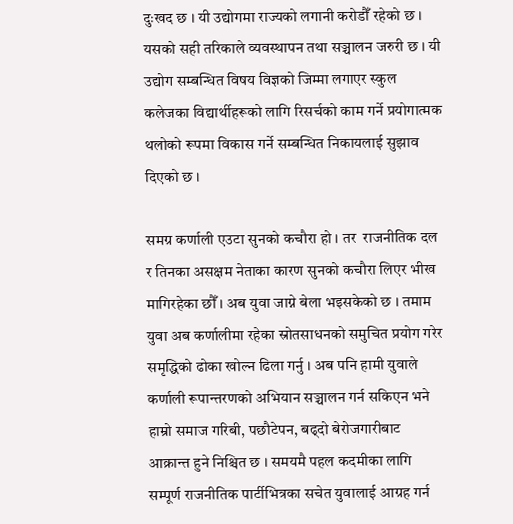दुःखद छ । यी उद्योगमा राज्यको लगानी करोडौँ रहेको छ । यसको सही तरिकाले व्यवस्थापन तथा सञ्चालन जरुरी छ । यी उद्योग सम्बन्धित विषय विज्ञको जिम्मा लगाएर स्कुल कलेजका विद्यार्थीहरूको लागि रिसर्चको काम गर्ने प्रयोगात्मक थलोको रूपमा विकास गर्ने सम्बन्धित निकायलाई सुझाव दिएको छ ।

समग्र कर्णाली एउटा सुनको कचौरा हो । तर  राजनीतिक दल र तिनका असक्षम नेताका कारण सुनको कचौरा लिएर भीख मागिरहेका छौँ । अब युवा जाग्ने बेला भइसकेको छ । तमाम युवा अब कर्णालीमा रहेका स्रोतसाधनको समुचित प्रयोग गरेर समृद्धिको ढोका खोल्न ढिला गर्नु । अब पनि हामी युवाले कर्णाली रूपान्तरणको अभियान सञ्चालन गर्न सकिएन भने हाम्रो समाज गरिबी, पछौटेपन, बढ्दो बेरोजगारीबाट आक्रान्त हुने निश्चित छ । समयमै पहल कदमीका लागि सम्पूर्ण राजनीतिक पार्टीभित्रका सचेत युवालाई आग्रह गर्न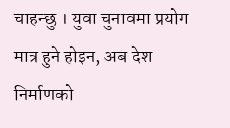चाहन्छु । युवा चुनावमा प्रयोग मात्र हुने होइन, अब देश निर्माणको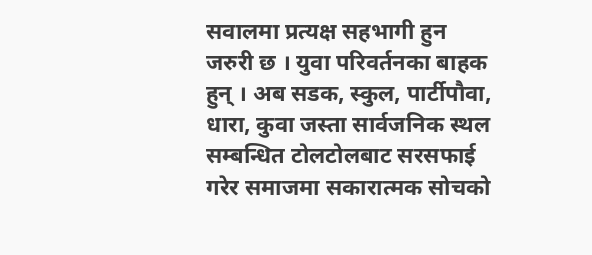सवालमा प्रत्यक्ष सहभागी हुन जरुरी छ । युवा परिवर्तनका बाहक हुन् । अब सडक, स्कुल, पार्टीपौवा, धारा, कुवा जस्ता सार्वजनिक स्थल सम्बन्धित टोलटोलबाट सरसफाई गरेर समाजमा सकारात्मक सोचको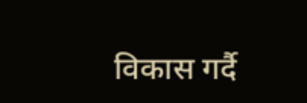विकास गर्दै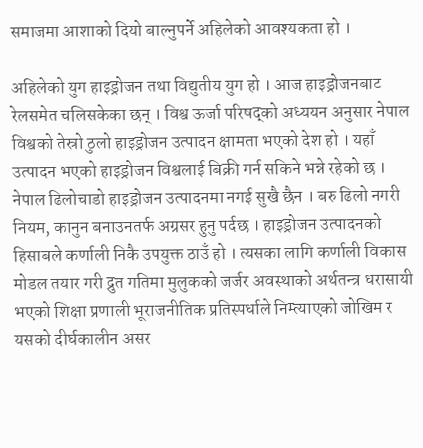समाजमा आशाको दियो बाल्नुपर्ने अहिलेको आवश्यकता हो ।

अहिलेको युग हाइड्रोजन तथा विद्युतीय युग हो । आज हाइड्रोजनबाट रेलसमेत चलिसकेका छन् । विश्व ऊर्जा परिषद्को अध्ययन अनुसार नेपाल विश्वको तेस्रो ठुलो हाइड्रोजन उत्पादन क्षामता भएको देश हो । यहाँ उत्पादन भएको हाइड्रोजन विश्वलाई बिक्री गर्न सकिने भन्ने रहेको छ । नेपाल ढिलोचाडो हाइड्रोजन उत्पादनमा नगई सुखै छैन । बरु ढिलो नगरी नियम, कानुन बनाउनतर्फ अग्रसर हुनु पर्दछ । हाइड्रोजन उत्पादनको हिसाबले कर्णाली निकै उपयुक्त ठाउँ हो । त्यसका लागि कर्णाली विकास मोडल तयार गरी द्रुत गतिमा मुलुकको जर्जर अवस्थाको अर्थतन्त्र धरासायी भएको शिक्षा प्रणाली भूराजनीतिक प्रतिस्पर्धाले निम्त्याएको जोखिम र यसको दीर्घकालीन असर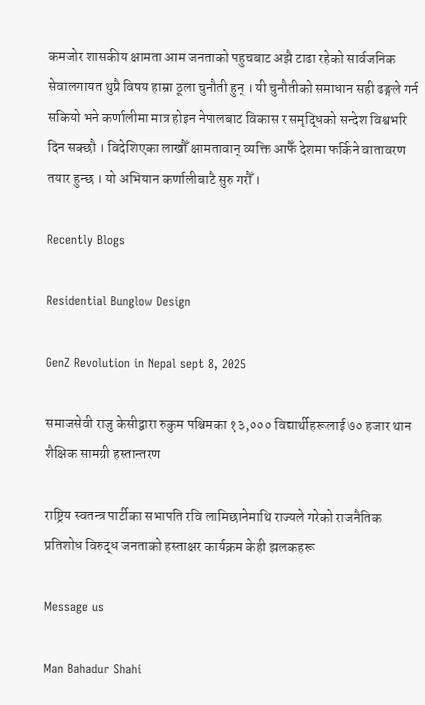कमजोर शासकीय क्षामता आम जनताको पहुचबाट अझै टाढा रहेको सार्वजनिक सेवालगायत थुप्रै विषय हाम्रा ठूला चुनौती हुन् । यी चुनौतीको समाधान सही ढङ्गले गर्न सकियो भने कर्णालीमा मात्र होइन नेपालबाट विकास र समृद्धिको सन्देश विश्वभरि दिन सक्छौ । विदेशिएका लाखौँ क्षामतावान् व्यक्ति आफैँ देशमा फर्किने वातावरण तयार हुन्छ । यो अभियान कर्णालीबाटै सुरु गरौँ ।

Recently Blogs

Residential Bunglow Design

GenZ Revolution in Nepal sept 8, 2025

समाजसेवी राजु केसीद्वारा रुकुम पश्चिमका १३,००० विद्यार्थीहरूलाई ७० हजार थान शैक्षिक सामग्री हस्तान्तरण

राष्ट्रिय स्वतन्त्र पार्टीका सभापति रवि लामिछानेमाथि राज्यले गरेको राजनैतिक प्रतिशोध विरुद्ध जनताको हस्ताक्षर कार्यक्रम केही झलकहरू

Message us

Man Bahadur Shahi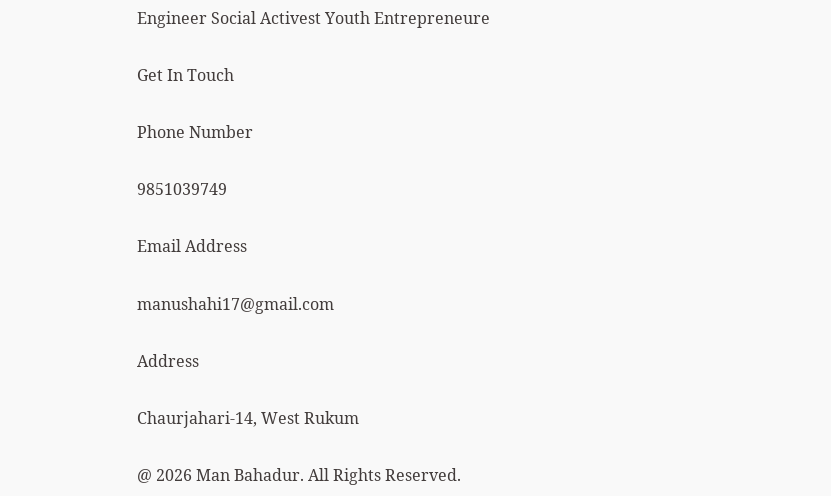Engineer Social Activest Youth Entrepreneure

Get In Touch

Phone Number

9851039749

Email Address

manushahi17@gmail.com

Address

Chaurjahari-14, West Rukum

@ 2026 Man Bahadur. All Rights Reserved.